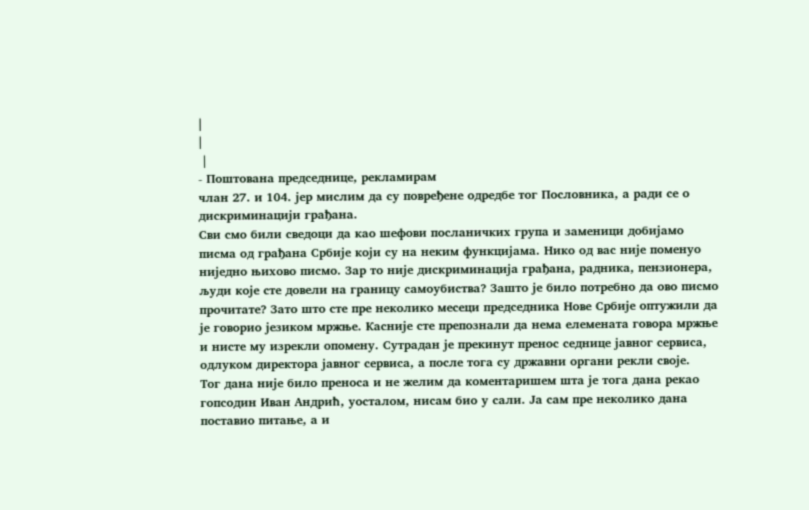|
|
 |
- Поштована председнице, рекламирам
члан 27. и 104. јер мислим да су повређене одредбе тог Пословника, а ради се о
дискриминацији грађана.
Сви смо били сведоци да као шефови посланичких група и заменици добијамо
писма од грађана Србије који су на неким функцијама. Нико од вас није поменуо
ниједно њихово писмо. Зар то није дискриминација грађана, радника, пензионера,
људи које сте довели на границу самоубиства? Зашто је било потребно да ово писмо
прочитате? Зато што сте пре неколико месеци председника Нове Србије оптужили да
је говорио језиком мржње. Касније сте препознали да нема елемената говора мржње
и нисте му изрекли опомену. Сутрадан је прекинут пренос седнице јавног сервиса,
одлуком директора јавног сервиса, а после тога су државни органи рекли своје.
Тог дана није било преноса и не желим да коментаришем шта је тога дана рекао
гопсодин Иван Андрић, уосталом, нисам био у сали. Ја сам пре неколико дана
поставио питање, а и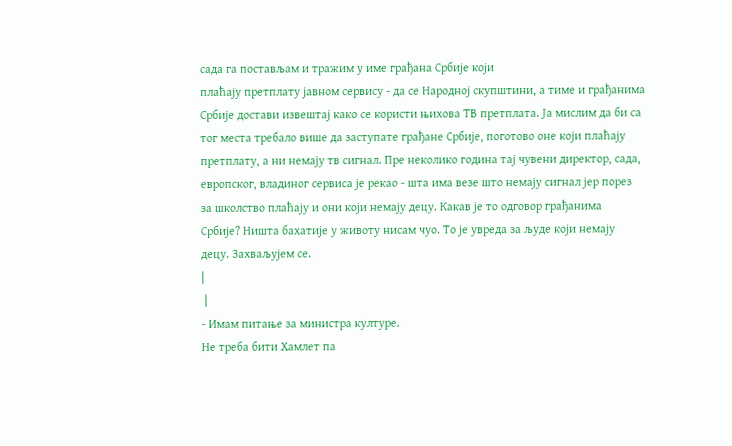сада га постављам и тражим у име грађана Србије који
плаћају претплату јавном сервису - да се Народној скупштини, а тиме и грађанима
Србије достави извештај како се користи њихова ТВ претплата. Ја мислим да би са
тог места требало више да заступате грађане Србије, поготово оне који плаћају
претплату, а ни немају тв сигнал. Пре неколико година тај чувени директор, сада,
европског, владиног сервиса је рекао - шта има везе што немају сигнал јер порез
за школство плаћају и они који немају децу. Какав је то одговор грађанима
Србије? Ништа бахатије у животу нисам чуо. То је увреда за људе који немају
децу. Захваљујем се.
|
 |
- Имам питање за министра културе.
Не треба бити Хамлет па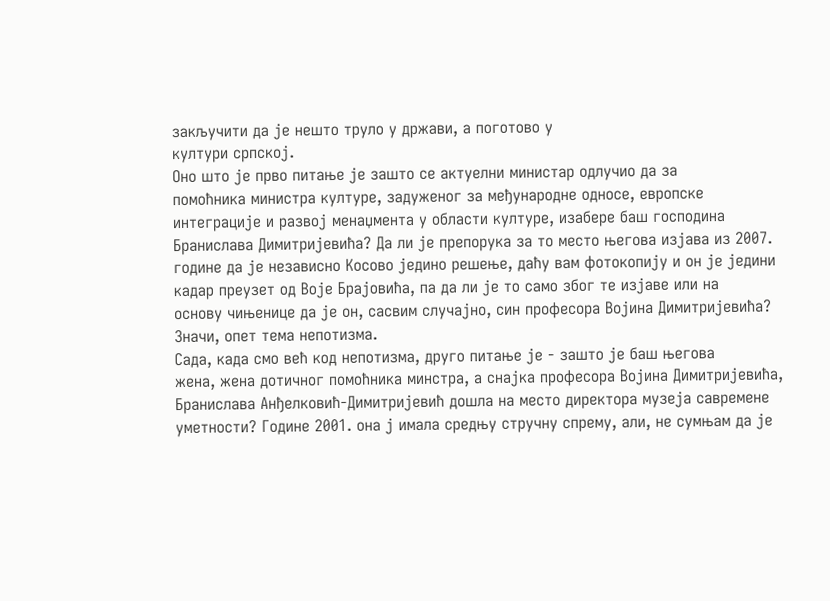закључити да је нешто труло у држави, а поготово у
култури српској.
Оно што је прво питање је зашто се актуелни министар одлучио да за
помоћника министра културе, задуженог за међународне односе, европске
интеграције и развој менаџмента у области културе, изабере баш господина
Бранислава Димитријевића? Да ли је препорука за то место његова изјава из 2007.
године да је независно Косово једино решење, даћу вам фотокопију и он је једини
кадар преузет од Воје Брајовића, па да ли је то само због те изјаве или на
основу чињенице да је он, сасвим случајно, син професора Војина Димитријевића?
Значи, опет тема непотизма.
Сада, када смо већ код непотизма, друго питање је - зашто је баш његова
жена, жена дотичног помоћника минстра, а снајка професора Војина Димитријевића,
Бранислава Анђелковић-Димитријевић дошла на место директора музеја савремене
уметности? Године 2001. она ј имала средњу стручну спрему, али, не сумњам да је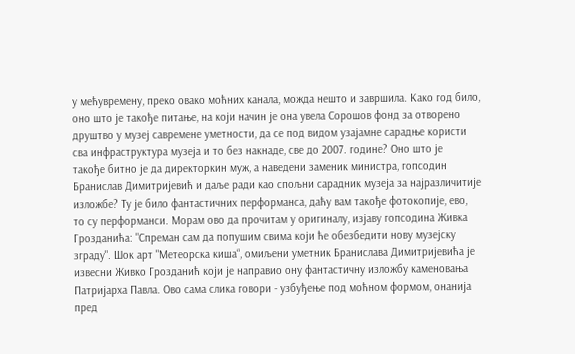у мећувремену, преко овако моћних канала, можда нешто и завршила. Како год било,
оно што је такође питање, на који начин је она увела Сорошов фонд за отворено
друштво у музеј савремене уметности, да се под видом узајамне сарадње користи
сва инфраструктура музеја и то без накнаде, све до 2007. године? Оно што је
такође битно је да директоркин муж, а наведени заменик министра, гопсодин
Бранислав Димитријевић и даље ради као спољни сарадник музеја за најразличитије
изложбе? Ту је било фантастичних перформанса, даћу вам такође фотокопије, ево,
то су перформанси. Морам ово да прочитам у оригиналу, изјаву гопсодина Живка
Грозданића: "Спреман сам да попушим свима који ће обезбедити нову музејску
зграду". Шок арт "Метеорска киша“, омиљени уметник Бранислава Димитријевића је
извесни Живко Грозданић који је направио ону фантастичну изложбу каменовања
Патријарха Павла. Ово сама слика говори - узбуђење под моћном формом, онанија
пред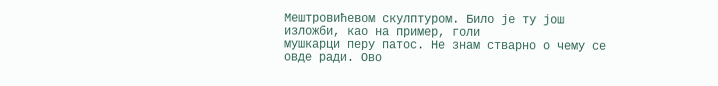Мештровићевом скулптуром. Било је ту још изложби, као на пример, голи
мушкарци перу патос. Не знам стварно о чему се овде ради. Ово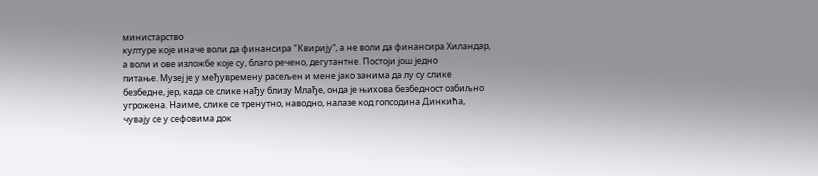министарство
културе које иначе воли да финансира "Квирију“, а не воли да финансира Хиландар,
а воли и ове изложбе које су, благо речено, дегутантне. Постоји још једно
питање. Музеј је у међувремену расељен и мене јако занима да лу су слике
безбедне, јер, када се слике нађу близу Млађе, онда је њихова безбедност озбиљно
угрожена. Наиме, слике се тренутно, наводно, налазе код гопсодина Динкића,
чувају се у сефовима док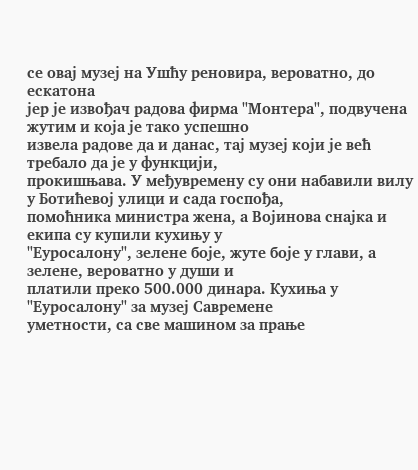се овај музеј на Ушћу реновира, вероватно, до ескатона
јер је извођач радова фирма "Монтера", подвучена жутим и која је тако успешно
извела радове да и данас, тај музеј који је већ требало да је у функцији,
прокишњава. У међувремену су они набавили вилу у Ботићевој улици и сада госпођа,
помоћника министра жена, а Војинова снајка и екипа су купили кухињу у
"Еуросалону", зелене боје, жуте боје у глави, а зелене, вероватно у души и
платили преко 500.000 динара. Кухиња у "Еуросалону" за музеј Савремене
уметности, са све машином за прање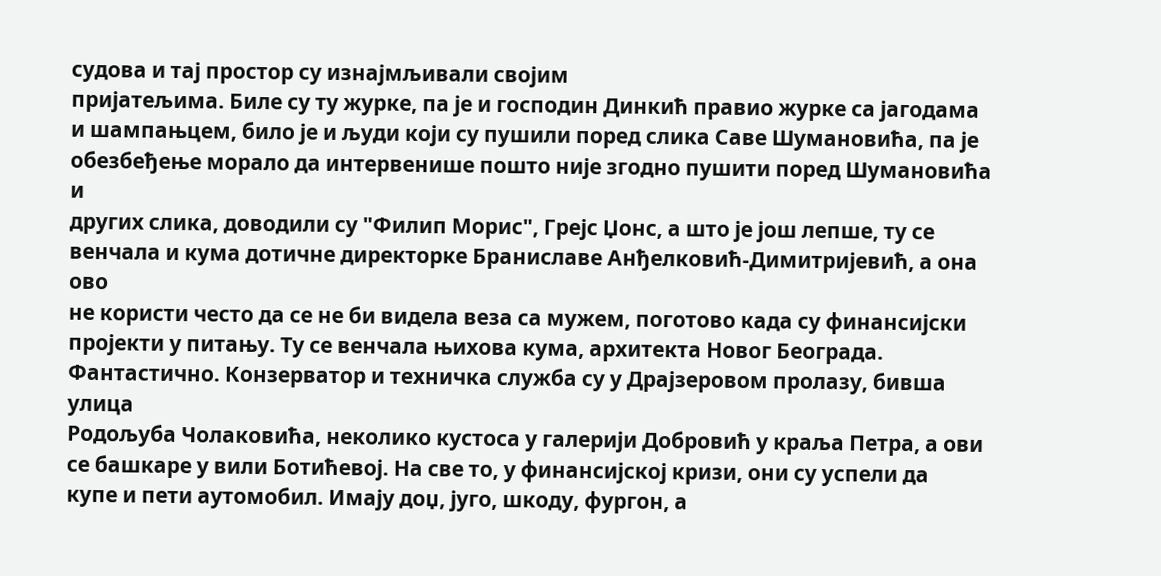судова и тај простор су изнајмљивали својим
пријатељима. Биле су ту журке, па је и господин Динкић правио журке са јагодама
и шампањцем, било је и људи који су пушили поред слика Саве Шумановића, па је
обезбеђење морало да интервенише пошто није згодно пушити поред Шумановића и
других слика, доводили су "Филип Морис", Грејс Џонс, а што је још лепше, ту се
венчала и кума дотичне директорке Браниславе Анђелковић-Димитријевић, а она ово
не користи често да се не би видела веза са мужем, поготово када су финансијски
пројекти у питању. Ту се венчала њихова кума, архитекта Новог Београда.
Фантастично. Конзерватор и техничка служба су у Драјзеровом пролазу, бивша улица
Родољуба Чолаковића, неколико кустоса у галерији Добровић у краља Петра, а ови
се башкаре у вили Ботићевој. На све то, у финансијској кризи, они су успели да
купе и пети аутомобил. Имају доџ, југо, шкоду, фургон, а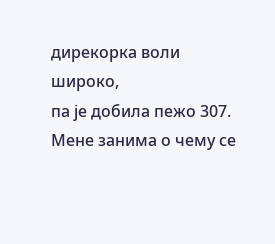дирекорка воли широко,
па је добила пежо 307.
Мене занима о чему се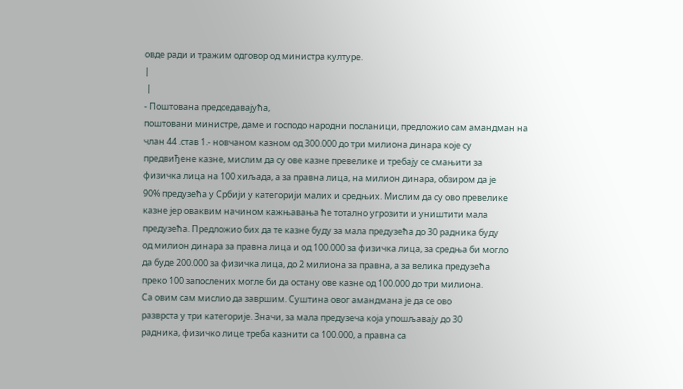овде ради и тражим одговор од министра културе.
|
 |
- Поштована председавајућа,
поштовани министре, даме и господо народни посланици, предложио сам амандман на
члан 44 .став 1.- новчаном казном од 300.000 до три милиона динара које су
предвиђене казне, мислим да су ове казне превелике и требају се смањити за
физичка лица на 100 хиљада, а за правна лица, на милион динара, обзиром да је
90% предузећа у Србији у категорији малих и средњих. Мислим да су ово превелике
казне јер оваквим начином кажњавања ће тотално угрозити и уништити мала
предузећа. Предложио бих да те казне буду за мала предузећа до 30 радника буду
од милион динара за правна лица и од 100.000 за физичка лица, за средња би могло
да буде 200.000 за физичка лица, до 2 милиона за правна, а за велика предузећа
преко 100 запослених могле би да остану ове казне од 100.000 до три милиона.
Са овим сам мислио да завршим. Суштина овог амандмана је да се ово
разврста у три категорије. Значи, за мала предузеча која упошљавају до 30
радника, физичко лице треба казнити са 100.000, а правна са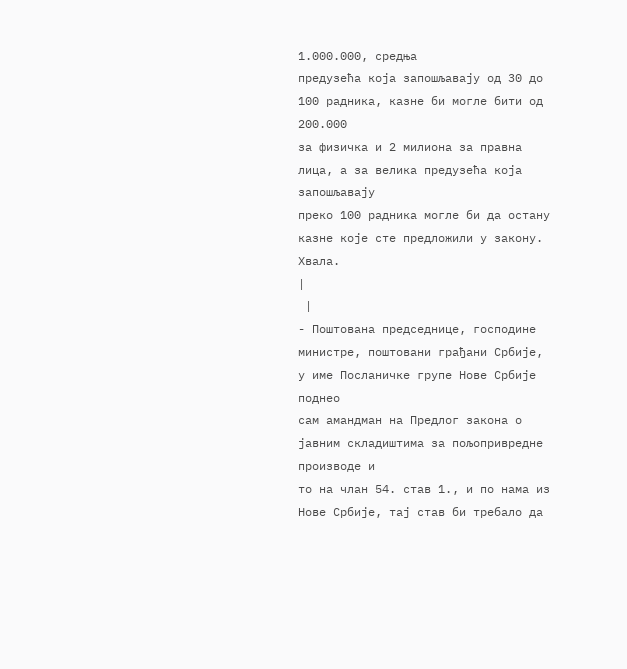1.000.000, средња
предузећа која запошљавају од 30 до 100 радника, казне би могле бити од 200.000
за физичка и 2 милиона за правна лица, а за велика предузећа која запошљавају
преко 100 радника могле би да остану казне које сте предложили у закону. Хвала.
|
 |
- Поштована председнице, господине
министре, поштовани грађани Србије, у име Посланичке групе Нове Србије поднео
сам амандман на Предлог закона о јавним складиштима за пољопривредне производе и
то на члан 54. став 1., и по нама из Нове Србије, тај став би требало да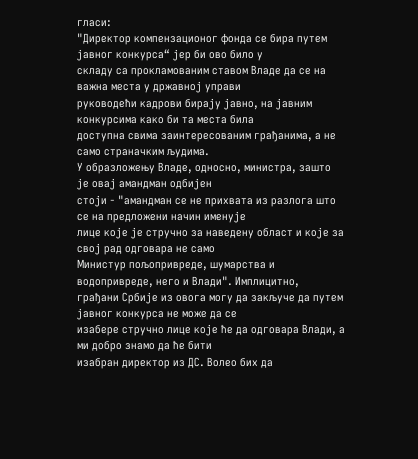гласи:
"Директор компензационог фонда се бира путем јавног конкурса“ јер би ово било у
складу са прокламованим ставом Владе да се на важна места у државној управи
руководећи кадрови бирају јавно, на јавним конкурсима како би та места била
доступна свима заинтересованим грађанима, а не само страначким људима.
У образложењу Владе, односно, министра, зашто је овај амандман одбијен
стоји - "амандман се не прихвата из разлога што се на предложени начин именује
лице које је стручно за наведену област и које за свој рад одговара не само
Министур пољопривреде, шумарства и водопривреде, него и Влади". Имплицитно,
грађани Србије из овога могу да закључе да путем јавног конкурса не може да се
изабере стручно лице које ће да одговара Влади, а ми добро знамо да ће бити
изабран директор из ДС. Волео бих да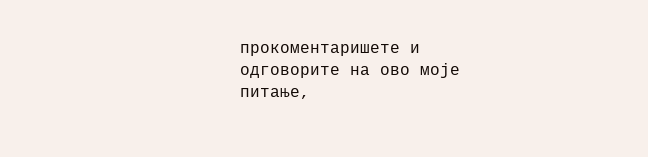прокоментаришете и одговорите на ово моје
питање,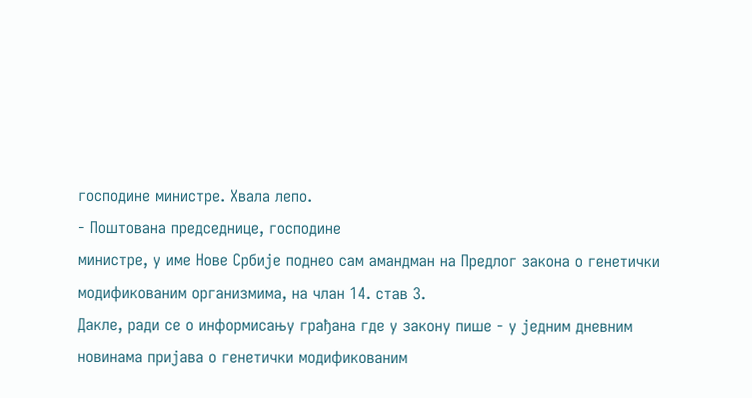господине министре. Хвала лепо.
- Поштована председнице, господине
министре, у име Нове Србије поднео сам амандман на Предлог закона о генетички
модификованим организмима, на члан 14. став 3.
Дакле, ради се о информисању грађана где у закону пише - у једним дневним
новинама пријава о генетички модификованим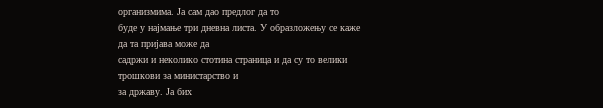организмима. Ја сам дао предлог да то
буде у најмање три дневна листа. У образложењу се каже да та пријава може да
садржи и неколико стотина страница и да су то велики трошкови за министарство и
за државу. Ја бих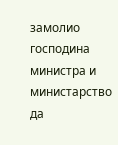замолио господина министра и министарство да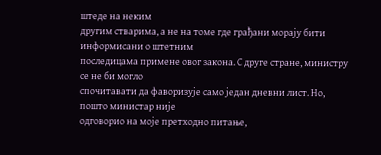штеде на неким
другим стварима, а не на томе где грађани морају бити информисани о штетним
последицама примене овог закона. С друге стране, министру се не би могло
спочитавати да фаворизује само један дневни лист. Но, пошто министар није
одговорио на моје претходно питање,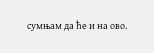сумњам да ће и на ово.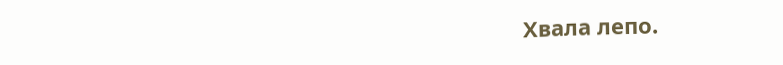Хвала лепо.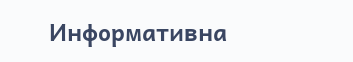Информативна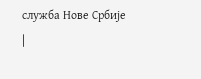служба Нове Србије
|